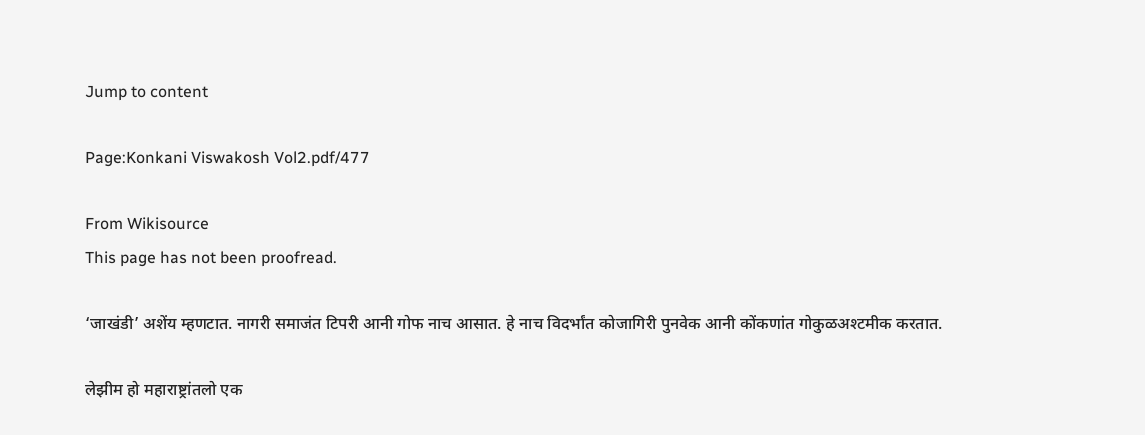Jump to content

Page:Konkani Viswakosh Vol2.pdf/477

From Wikisource
This page has not been proofread.

‘जाखंडी’ अशेंय म्हणटात. नागरी समाजंत टिपरी आनी गोफ नाच आसात. हे नाच विदर्भांत कोजागिरी पुनवेक आनी कोंकणांत गोकुळअश्टमीक करतात.

लेझीम हो महाराष्ट्रांतलो एक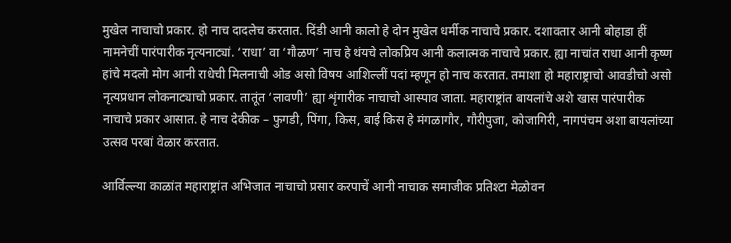मुखेल नाचाचो प्रकार. हो नाच दादलेच करतात. दिंडी आनी कालो हे दोन मुखेल धर्मीक नाचाचे प्रकार. दशावतार आनी बोहाडा हीं नामनेचीं पारंपारीक नृत्यनाट्यां. ‘राधा’ वा ‘गौळण’ नाच हे थंयचे लोकप्रिय आनी कलात्मक नाचाचे प्रकार. ह्या नाचांत राधा आनी कृष्ण हांचे मदलो मोग आनी राधेची मिलनाची ओड असो विषय आशिल्लीं पदां म्हणून हो नाच करतात. तमाशा हो महाराष्ट्राचो आवडीचो असो नृत्यप्रधान लोकनाट्याचो प्रकार. तातूंत ‘लावणी’ ह्या शृंगारीक नाचाचो आस्पाव जाता. महाराष्ट्रांत बायलांचे अशे खास पारंपारीक नाचाचे प्रकार आसात. हे नाच देकीक – फुगडी, पिंगा, किस, बाई किस हे मंगळागौर, गौरीपुजा, कोजागिरी, नागपंचम अशा बायलांच्या उत्सव परबां वेळार करतात.

आर्विल्ल्या काळांत महाराष्ट्रांत अभिजात नाचाचो प्रसार करपाचें आनी नाचाक समाजीक प्रतिश्टा मेळोवन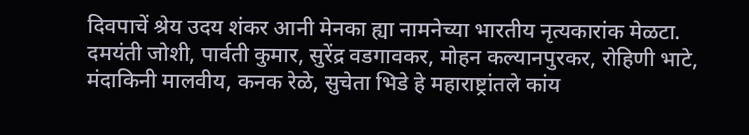दिवपाचें श्रेय उदय शंकर आनी मेनका ह्या नामनेच्या भारतीय नृत्यकारांक मेळटा. दमयंती जोशी, पार्वती कुमार, सुरेंद्र वडगावकर, मोहन कल्यानपुरकर, रोहिणी भाटे, मंदाकिनी मालवीय, कनक रेळे, सुचेता भिडे हे महाराष्ट्रांतले कांय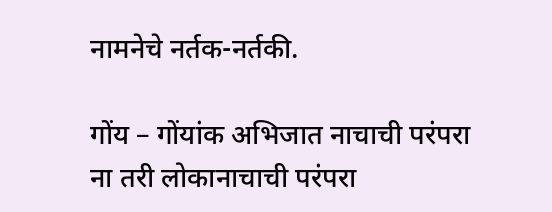नामनेचे नर्तक-नर्तकी.

गोंय – गोंयांक अभिजात नाचाची परंपरा ना तरी लोकानाचाची परंपरा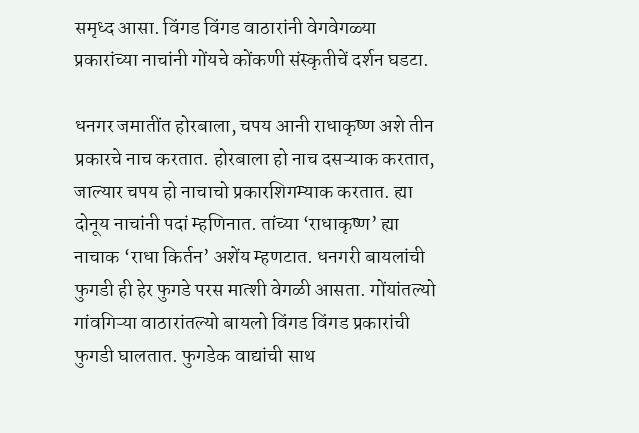समृध्द आसा. विंगड विंगड वाठारांनी वेगवेगळ्या प्रकारांच्या नाचांनी गोंयचे कोंकणी संस्कृतीचें दर्शन घडटा.

धनगर जमातींत होरबाला, चपय आनी राधाकृष्ण अशे तीन प्रकारचे नाच करतात. होरबाला हो नाच दसऱ्याक करतात, जाल्यार चपय हो नाचाचो प्रकारशिगम्याक करतात. ह्या दोनूय नाचांनी पदां म्हणिनात. तांच्या ‘राधाकृष्ण’ ह्या नाचाक ‘राधा किर्तन’ अशेंय म्हणटात. धनगरी बायलांची फुगडी ही हेर फुगडे परस मात्शी वेगळी आसता. गोंयांतल्यो गांवगिऱ्या वाठारांतल्यो बायलो विंगड विंगड प्रकारांची फुगडी घालतात. फुगडेक वाद्यांची साथ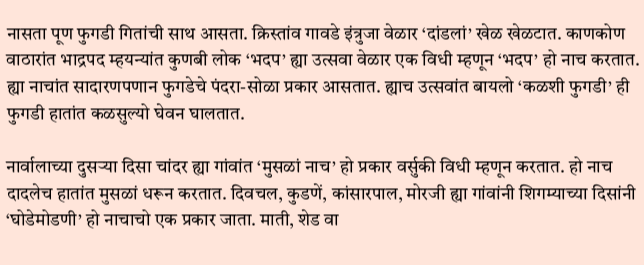नासता पूण फुगडी गितांची साथ आसता. क्रिस्तांव गावडे इंत्रुजा वेळार ‘दांडलां’ खेळ खेळटात. काणकोण वाठारांत भाद्रपद म्हयन्यांत कुणबी लोक ‘भदप’ ह्या उत्सवा वेळार एक विधी म्हणून ‘भदप’ हो नाच करतात. ह्या नाचांत सादारणपणान फुगडेचे पंदरा-सोळा प्रकार आसतात. ह्याच उत्सवांत बायलो ‘कळशी फुगडी’ ही फुगडी हातांत कळसुल्यो घेवन घालतात.

नार्वालाच्या दुसऱ्या दिसा चांदर ह्या गांवांत ‘मुसळां नाच’ हो प्रकार वर्सुकी विधी म्हणून करतात. हो नाच दादलेच हातांत मुसळां धरून करतात. दिवचल, कुडणें, कांसारपाल, मोरजी ह्या गांवांनी शिगम्याच्या दिसांनी ‘घोडेमोडणी’ हो नाचाचो एक प्रकार जाता. माती, शेड वा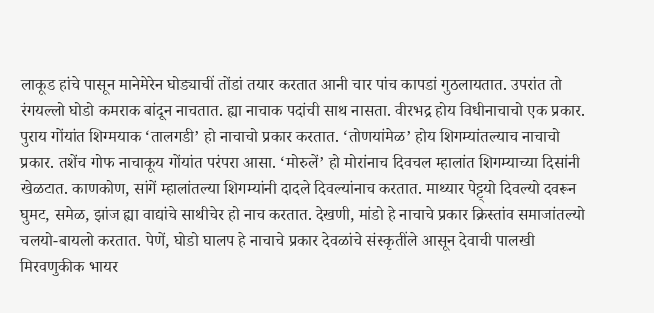लाकूड हांचे पासून मानेमेरेन घोड्याचीं तोंडां तयार करतात आनी चार पांच कापडां गुठलायतात. उपरांत तो रंगयल्लो घोडो कमराक बांदून नाचतात. ह्या नाचाक पदांची साथ नासता. वीरभद्र होय विधीनाचाचो एक प्रकार. पुराय गोंयांत शिग्मयाक ‘तालगडी’ हो नाचाचो प्रकार करतात. ‘तोणयांमेळ’ होय शिगम्यांतल्याच नाचाचो प्रकार. तशेंच गोफ नाचाकूय गोंयांत परंपरा आसा. ‘मोरुलें’ हो मोरांनाच दिवचल म्हालांत शिगम्याच्या दिसांनी खेळटात. काणकोण, सांगें म्हालांतल्या शिगम्यांनी दादले दिवल्यांनाच करतात. माथ्यार पेट्ट्यो दिवल्यो दवरून घुमट, समेळ, झांज ह्या वाद्यांचे साथीचेर हो नाच करतात. देखणी, मांडो हे नाचाचे प्रकार क्रिस्तांव समाजांतल्यो चलयो-बायलो करतात. पेणें, घोडो घालप हे नाचाचे प्रकार देवळांचे संस्कृतींले आसून देवाची पालखी मिरवणुकीक भायर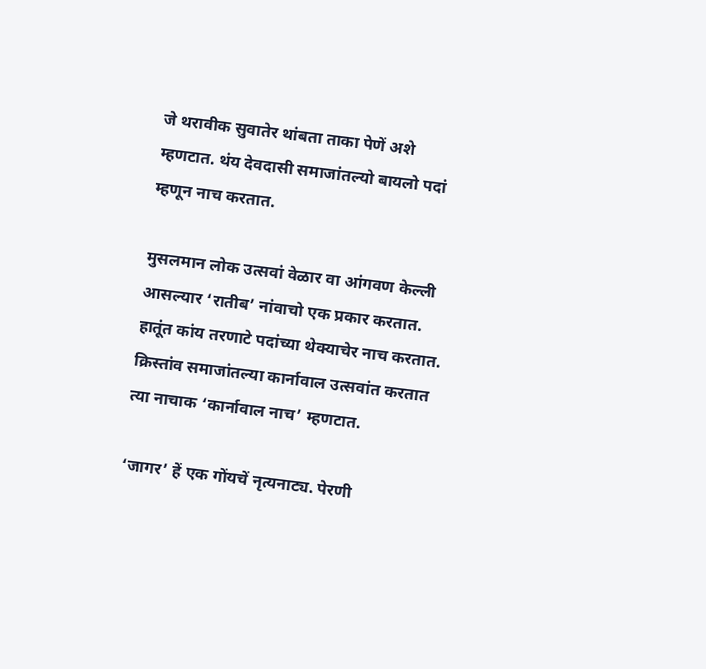जे थरावीक सुवातेर थांबता ताका पेणें अशे म्हणटात. थंय देवदासी समाजांतल्यो बायलो पदां म्हणून नाच करतात.

मुसलमान लोक उत्सवां वेळार वा आंगवण केल्ली आसल्यार ‘रातीब’ नांवाचो एक प्रकार करतात. हातूंत कांय तरणाटे पदांच्या थेक्याचेर नाच करतात. क्रिस्तांव समाजांतल्या कार्नावाल उत्सवांत करतात त्या नाचाक ‘कार्नावाल नाच’ म्हणटात.

‘जागर’ हें एक गोंयचें नृत्यनाट्य. पेरणी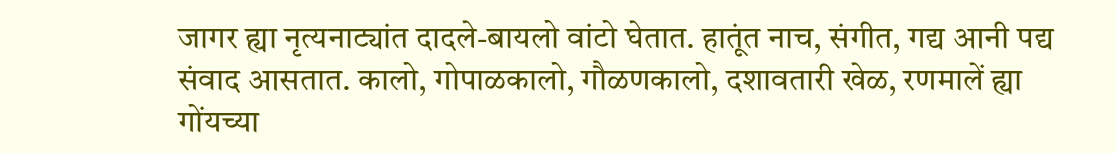जागर ह्या नृत्यनाट्यांत दादले-बायलो वांटो घेतात. हातूंत नाच, संगीत, गद्य आनी पद्य संवाद आसतात. कालो, गोपाळकालो, गौळणकालो, दशावतारी खेळ, रणमालें ह्या गोंयच्या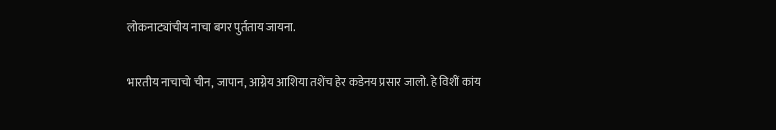लोकनाट्यांचीय नाचा बगर पुर्तताय जायना.

भारतीय नाचाचो चीन, जापान, आग्नेय आशिया तशेंच हेर कडेनय प्रसार जालो. हे विशीं कांय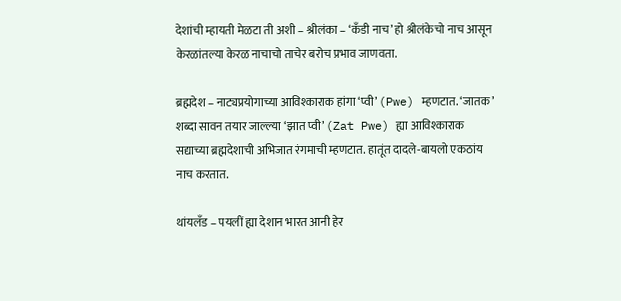देशांची म्हायती मेळटा ती अशी – श्रीलंका – ‘कॅंडी नाच’ हो श्रीलंकेचो नाच आसून केरळांतल्या केरळ नाचाचो ताचेर बरोच प्रभाव जाणवता.

ब्रह्मदेश – नाट्यप्रयोगाच्या आविश्काराक हांगा ‘प्वी’ (Pwe) म्हणटात. ‘जातक’ शब्दा सावन तयार जाल्ल्या ‘झात प्वी’ (Zat Pwe) ह्या आविश्काराक सद्याच्या ब्रह्मदेशाची अभिजात रंगमाची म्हणटात. हातूंत दादले-बायलो एकठांय नाच करतात.

थांयलॅंड – पयलीं ह्या देशान भारत आनी हेर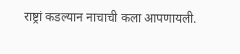राष्ट्रां कडल्यान नाचाची कला आपणायली.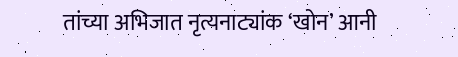तांच्या अभिजात नृत्यनाट्यांक ‘खोन’ आनी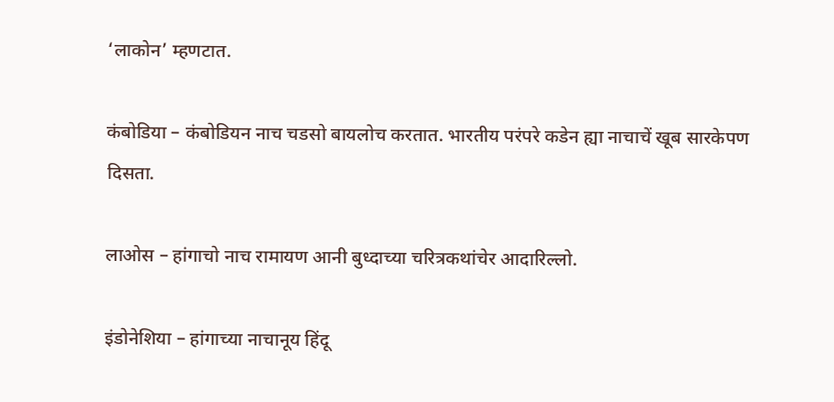‘लाकोन’ म्हणटात.

कंबोडिया – कंबोडियन नाच चडसो बायलोच करतात. भारतीय परंपरे कडेन ह्या नाचाचें खूब सारकेपण दिसता.

लाओस – हांगाचो नाच रामायण आनी बुध्दाच्या चरित्रकथांचेर आदारिल्लो.

इंडोनेशिया – हांगाच्या नाचानूय हिंदू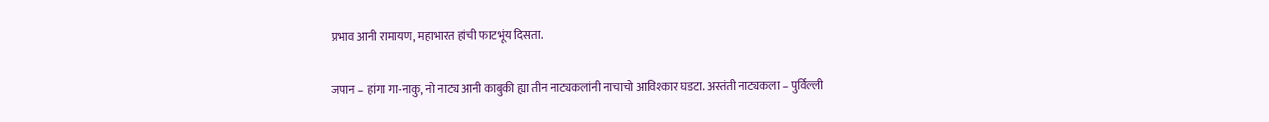प्रभाव आनी रामायण, महाभारत हांची फाटभूंय दिसता.

जपान – हांगा गा-नाकु, नो नाट्य आनी काबुकी ह्या तीन नाट्यकलांनी नाचाचो आविश्कार घडटा. अस्तंती नाट्यकला – पुर्विल्ली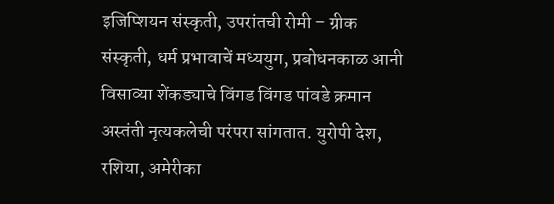इजिप्शियन संस्कृती, उपरांतची रोमी – ग्रीक संस्कृती, धर्म प्रभावाचें मध्ययुग, प्रबोधनकाळ आनी विसाव्या शेंकड्याचे विंगड विंगड पांवडे क्रमान अस्तंती नृत्यकलेची परंपरा सांगतात. युरोपी देश, रशिया, अमेरीका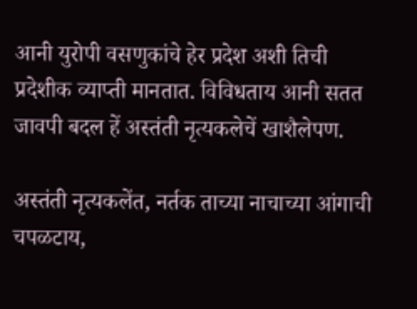आनी युरोपी वसणुकांचे हेर प्रदेश अशी तिची प्रदेशीक व्याप्ती मानतात. विविधताय आनी सतत जावपी बदल हें अस्तंती नृत्यकलेचें खाशैलेपण.

अस्तंती नृत्यकलेंत, नर्तक ताच्या नाचाच्या आंगाची चपळटाय,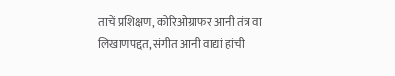ताचें प्रशिक्षण, कोरिओग्राफर आनी तंत्र वा लिखाणपद्दत, संगीत आनी वाद्यां हांची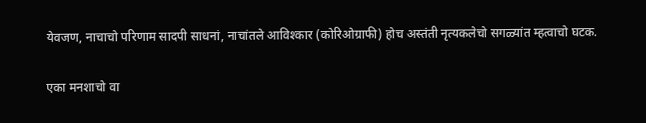येवजण, नाचाचो परिणाम सादपी साधनां, नाचांतले आविश्कार (कोरिओग्राफी) होच अस्तंती नृत्यकलेचो सगळ्यांत म्हत्वाचो घटक.

एका मनशाचो वा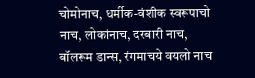चोमोनाच, धर्मीक-वंशीक स्वरूपाचो नाच, लोकांनाच, दरबारी नाच, बॉलरूम डान्स, रंगमाचये वयलो नाच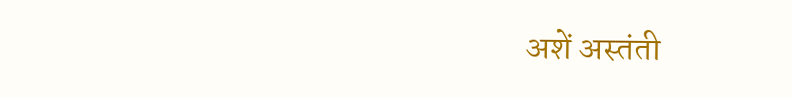अशें अस्तंती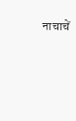नाचाचें